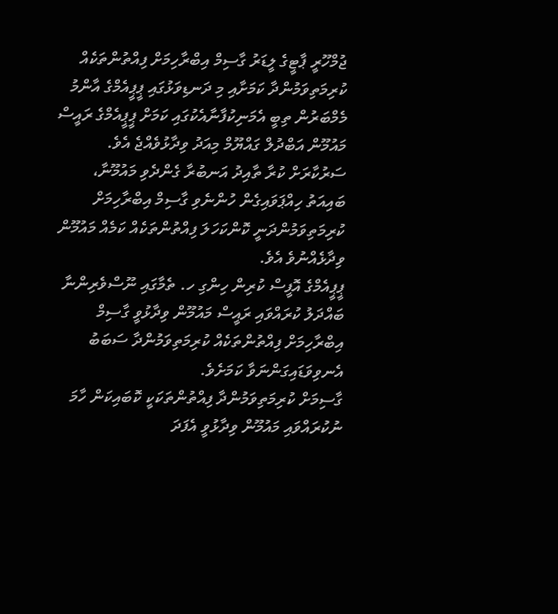ޖުމްހޫރީ ޕާޓީގެ ލީޑަރު ގާސިމް އިބްރާހިމަށް ފިއްތުންތަކެއް ކުރިމަތިވަމުންދާ ކަމަށާއި މި ދަނޑިވަޅުގައި ޕީޕީއެމްގެ އާންމު މެމްބަރުން ތިބީ އެމަނިކުފާނާއެކުގައި ކަމަށް ޕީޕީއެމްގެ ރައީސް މައުމޫން އަބްދުލް ގައްޔޫމް މިއަދު ވިދާޅުވެއްޖެ އެވެ.
ސަރުކާރަށް ކުރާ ތާއިދު އަނބުރާ ގެންދެވި މައުމޫނާ، ބައިއަތު ހިއްޕަވައިގެން ހުންނެވި ގާސިމް އިބްރާހިމަށް ކުރިމަތިވަމުންދަނީ ކޮންކަހަލަ ފިއްތުންތަކެއް ކަމެއް މައުމޫން ވިދާޅެއްނުވެ އެވެ.
ޕީޕީއެމްގެ އޮފީސް ކުރިން ހިންގި ހ. ތެމާގައި ނޫސްވެރިންނާ ބައްދަލު ކުރައްވައި ރައީސް މައުމޫން ވިދާޅުވީ ގާސިމް އިބްރާހިމަށް ފިއްތުންތަކެއް ކުރިމަތިވަމުންދާ ސަބަބު އެނވިވަޑައިގަންނަވާ ކަމަށެވެ.
ގާސިމަށް ކުރިމަތިވަމުންދާ ފިއްތުންތަކަކީ ކޮބައިކަން ހާމަ ނުކުރައްވައި މައުމޫން ވިދާޅުވީ އެފަދަ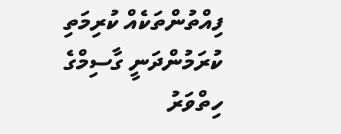ފިއްތުންތަކެއް ކުރިމަތި ކުރަމުންދަނީ ގާސިމްގެ ހިތްވަރު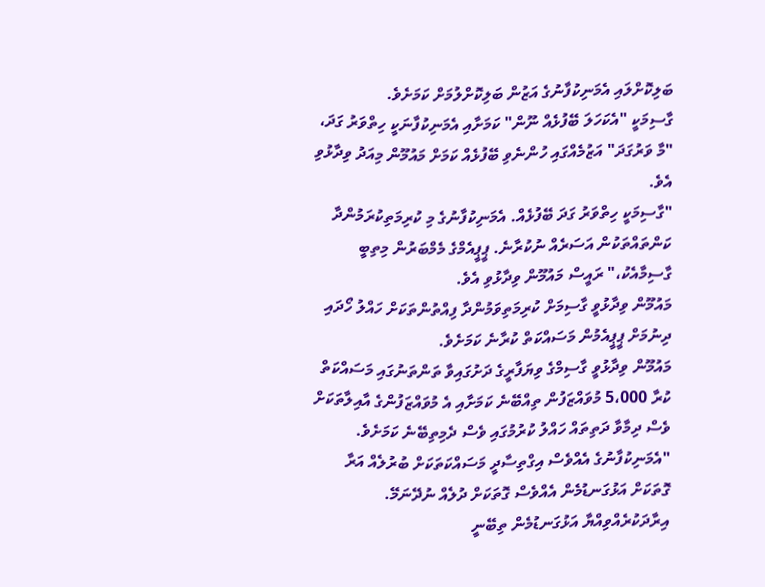ބަލިކޮށްލައި އެމަނިކުފާނުގެ އަޒުން ބަލިކޮށްލުމަށް ކަމަށެވެ.
ގާސިމަކީ "އެކަހަލަ ބޭފުޅެއް ނޫން" ކަމަށާއި އެމަނިކުފާނަކީ ހިތްވަރު ގަދަ، "މާ ވަރުގަދަ" އަޒުމެއްގައި ހުންނެވި ބޭފުޅެއް ކަމަށް މައުމޫން މިއަދު ވިދާޅުވި އެވެ.
"ގާސިމަކީ ހިތްވަރު ގަދަ ބޭފުޅެއް. އެމަނިކުފާނުގެ މި ކުރިމަތިކުރަމުންދާ ކަންތައްތަކުން އަސަރެއް ނުކުރާނެ. ޕީޕީއެމްގެ މެމްބަރުން މިތިބީ ގާސިމާއެކު،" ރައީސް މައުމޫން ވިދާޅުވި އެވެ.
މައުމޫން ވިދާޅުވީ ގާސިމަށް ކުރިމަތިވަމުންދާ ފިއްތުންތަކަށް ހައްލު ހޯދައި ދިނުމަށް ޕީޕީއެމުން މަސައްކަތް ކުރާނެ ކަމަށެވެ.
މައުމޫން ވިދާޅުވީ ގާސިމްގެ ވިޔަފާރީގެ ދަށުގައިވާ ތަންތަނުގައި މަސައްކަތް ކުރާ 5،000 މުވައްޒަފުން ތިއްބޭނެ ކަމަށާއި އެ މުވައްޒަފުންގެ އާއިލާތަކަށް ވެސް ދިމާވާ ދަތިތައް ހައްލު ކުރުމުގައި ވެސް ދެމިތިބޭނެ ކަމަށެވެ.
"އެމަނިކުފާނުގެ އެއްވެސް އިގްތިސާދީ މަސައްކަތަކަށް ބުރުލެއް އަރާ ގޮތަކަށް އަޅުގަނޑުމެން އެއްވެސް ގޮތަކަށް ދުލެއް ނުދޭނަމޭ. އިރާދަކުރެއްވިއްޔާ އަޅުގަނޑުމެން ތިބޭނީ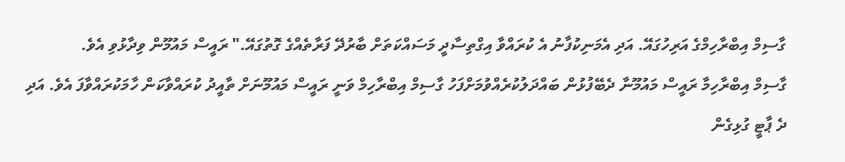ގާސިމް އިބްރާހިމްގެ އަރިހުގައޭ. އަދި އެމަނިކުފާނު އެ ކުރައްވާ އިގްތިސާދީ މަސައްކަތަށް ބާރުދޭ ފަރާތެއްގެ ގޮތުގައޭ." ރައީސް މައުމޫން ވިދާޅުވި އެވެ.
ގާސިމް އިބްރާހިމާ ރައީސް މައުމޫނާ ދެބޭފުޅުން ބައްދަލުކުރެއްވުމަށްފަހު ގާސިމް އިބްރާހިމް ވަނީ ރައީސް މައުމޫނަށް ތާއީދު ކުރައްވާކަން ހާމަކުރައްވާފަ އެވެ. އަދި ދެ ޕާޓީ ގުޅިގެން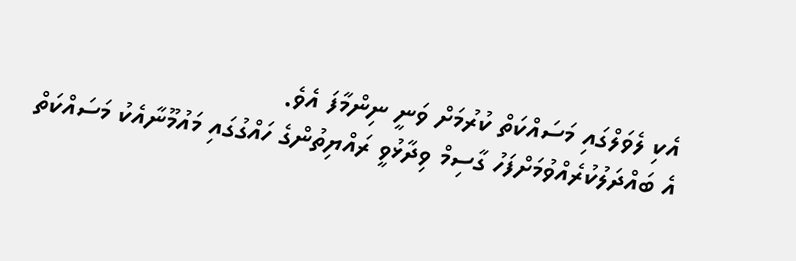އެކި ލެވަލްގައި މަސައްކަތް ކުރުމަށް ވަނީ ނިންމާފަ އެވެ.
އެ ބައްދަލުކުރެއްވުމަށްފަހު ގާސިމް ވިދާޅުވީ ރައްޔިތުންގެ ހައްގުގައި މައުމޫނާއެކު މަސައްކަތް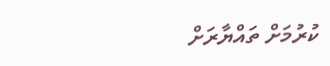ކުރުމަށް ތައްޔާރަށް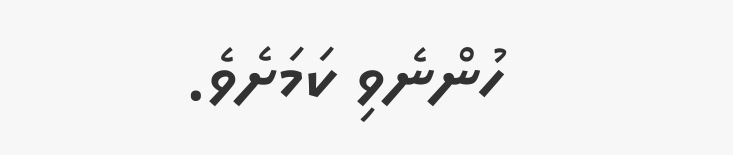ހުންނެވި ކަމަށެވެ.